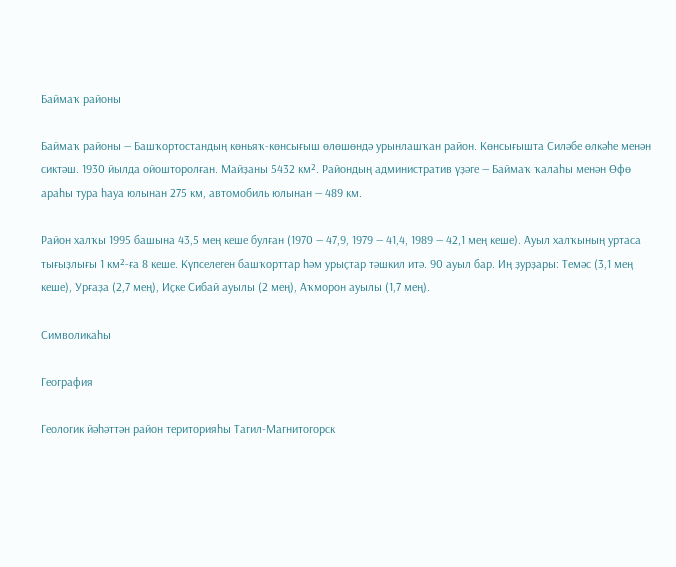Баймаҡ районы

Баймаҡ районы — Башҡортостандың көньяҡ-көнсығыш өлөшөндә урынлашҡан район. Көнсығышта Силәбе өлкәһе менән сиктәш. 1930 йылда ойошторолған. Майҙаны 5432 км². Райондың административ үҙәге — Баймаҡ ҡалаһы менән Өфө араһы тура һауа юлынан 275 км, автомобиль юлынан — 489 км.

Район халҡы 1995 башына 43,5 мең кеше булған (1970 — 47,9, 1979 — 41,4, 1989 — 42,1 мең кеше). Ауыл халҡының уртаса тығыҙлығы 1 км²-ға 8 кеше. Күпселеген башҡорттар һәм урыҫтар тәшкил итә. 90 ауыл бар. Иң ҙурҙары: Темәс (3,1 мең кеше), Урғаҙа (2,7 мең), Иҫке Сибай ауылы (2 мең), Аҡморон ауылы (1,7 мең).

Символикаһы

География

Геологик йәһәттән район територияһы Тагил-Магнитогорск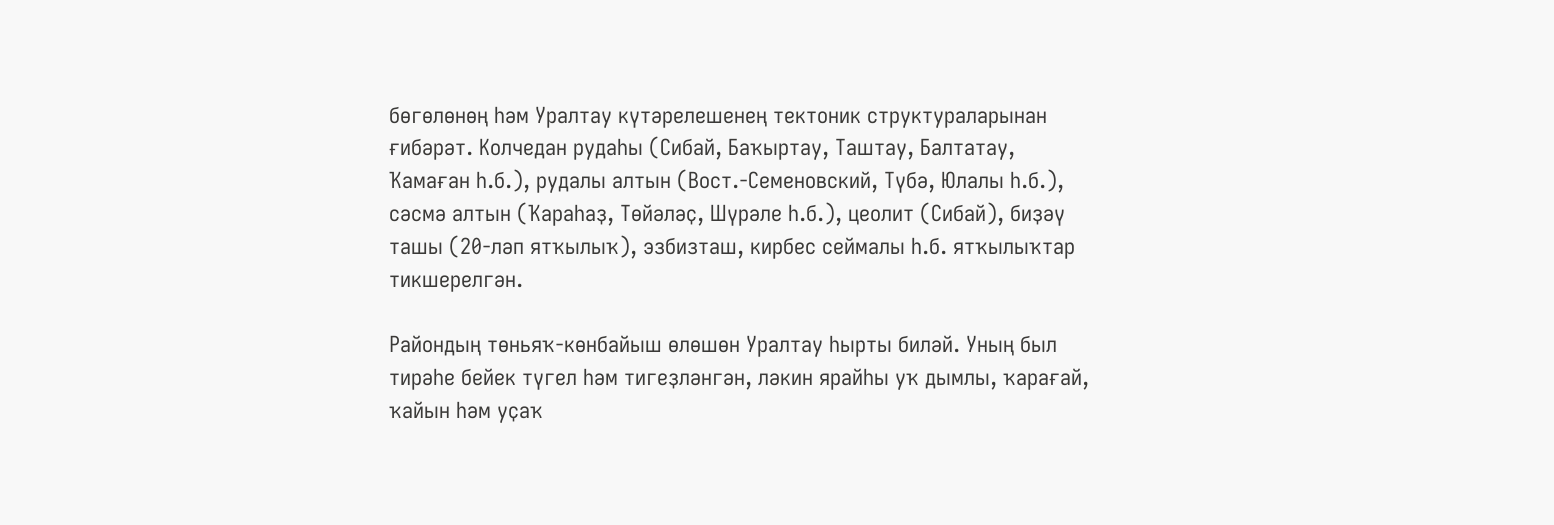бөгөлөнөң һәм Уралтау күтәрелешенең тектоник структураларынан ғибәрәт. Колчедан рудаһы (Сибай, Баҡыртау, Таштау, Балтатау, Ҡамаған һ.б.), рудалы алтын (Вост.-Семеновский, Түбә, Юлалы һ.б.), сәсмә алтын (Ҡараһаҙ, Төйәләҫ, Шүрәле һ.б.), цеолит (Сибай), биҙәү ташы (20-ләп ятҡылыҡ), эзбизташ, кирбес сеймалы һ.б. ятҡылыҡтар тикшерелгән.

Райондың төньяҡ-көнбайыш өлөшөн Уралтау һырты биләй. Уның был тирәһе бейек түгел һәм тигеҙләнгән, ләкин ярайһы уҡ дымлы, ҡарағай, ҡайын һәм уҫаҡ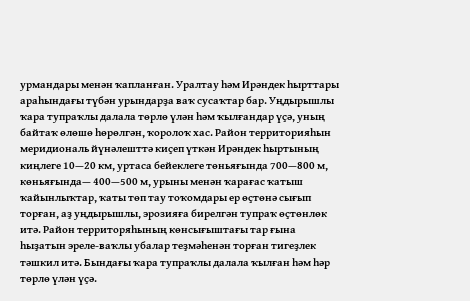урмандары менән ҡапланған. Уралтау һәм Ирәндек һырттары араһындағы түбән урындарҙа ваҡ сусаҡтар бар. Уңдырышлы ҡара тупраҡлы далала төрлө үлән һәм ҡылғандар үҫә, уның байтаҡ өлөшө һөрөлгән, ҡоролоҡ хас. Район территорияһын меридиональ йүнәлешттә киҫеп үткән Ирәндек һыртының киңлеге 10—20 км, уртаса бейеклеге төньяғында 700—800 м, көньяғында— 400—500 м, урыны менән ҡарағас ҡатыш ҡайынлыҡтар, ҡаты төп тау тоҡомдары ер өҫтөнә сығып торған, аҙ уңдырышлы, эрозияға бирелгән тупраҡ өҫтөнлөк итә. Район территоряһының көнсығыштағы тар ғына һыҙатын эреле-ваҡлы убалар теҙмәһенән торған тигеҙлек тәшкил итә. Бындағы ҡара тупраҡлы далала ҡылған һәм һәр төрлө үлән үҫә.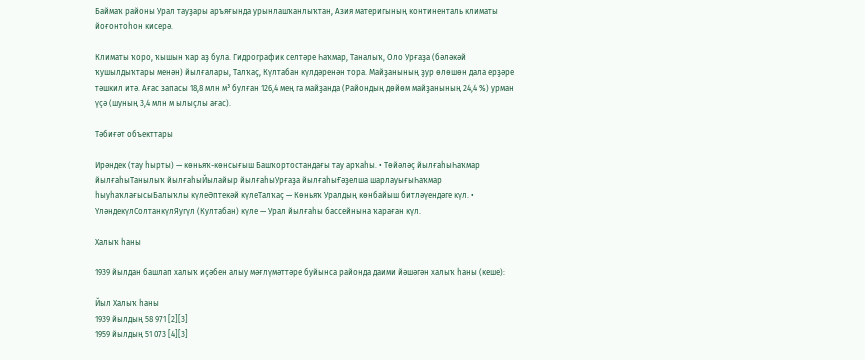Баймаҡ районы Урал тауҙары аръяғында урынлашҡанлыҡтан, Азия материгының континенталь климаты йоғонтоһон кисерә.

Климаты ҡоро, ҡышын ҡар аҙ була. Гидрографик селтәре Һаҡмар, Таналыҡ, Оло Урғаҙа (бәләкәй ҡушылдыҡтары менән) йылғалары, Талҡаҫ, Күлтабан күлдәренән тора. Майҙанының ҙур өлөшөн дала ерҙәре тәшкил итә. Ағас запасы 18,8 млн м³ булған 126,4 мең га майҙанда (Райондың дөйөм майҙанының 24,4 %) урман үҫә (шуның 3,4 млн м ылыҫлы ағас).

Тәбиғәт объекттары

Ирәндек (тау һырты) — көньяҡ-көнсығыш Башҡортостандағы тау арҡаһы. • Төйәләҫ йылғаһыҺаҡмар йылғаһыТанылыҡ йылғаһыЙылайыр йылғаһыУрғаҙа йылғаһыҒәҙелша шарлауығыҺаҡмар һыуһаҡлағысыБалыҡлы күлеӘптекәй күлеТалҡаҫ — Көньяҡ Уралдың көнбайыш битләүендәге күл. • ҮләндекүлСолтанкүлЯугүл (Култабан) күле — Урал йылғаһы бассейнына ҡараған күл.

Халыҡ һаны

1939 йылдан башлап халыҡ иҫәбен алыу мәғлүмәттәре буйынса районда даими йәшәгән халыҡ һаны (кеше):

Йыл Халыҡ һаны
1939 йылдың 58 971 [2][3]
1959 йылдың 51 073 [4][3]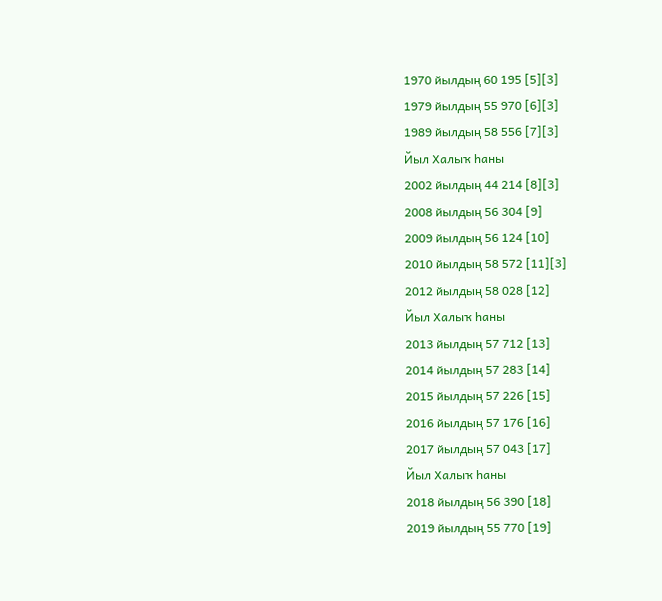1970 йылдың 60 195 [5][3]
1979 йылдың 55 970 [6][3]
1989 йылдың 58 556 [7][3]
Йыл Халыҡ һаны
2002 йылдың 44 214 [8][3]
2008 йылдың 56 304 [9]
2009 йылдың 56 124 [10]
2010 йылдың 58 572 [11][3]
2012 йылдың 58 028 [12]
Йыл Халыҡ һаны
2013 йылдың 57 712 [13]
2014 йылдың 57 283 [14]
2015 йылдың 57 226 [15]
2016 йылдың 57 176 [16]
2017 йылдың 57 043 [17]
Йыл Халыҡ һаны
2018 йылдың 56 390 [18]
2019 йылдың 55 770 [19]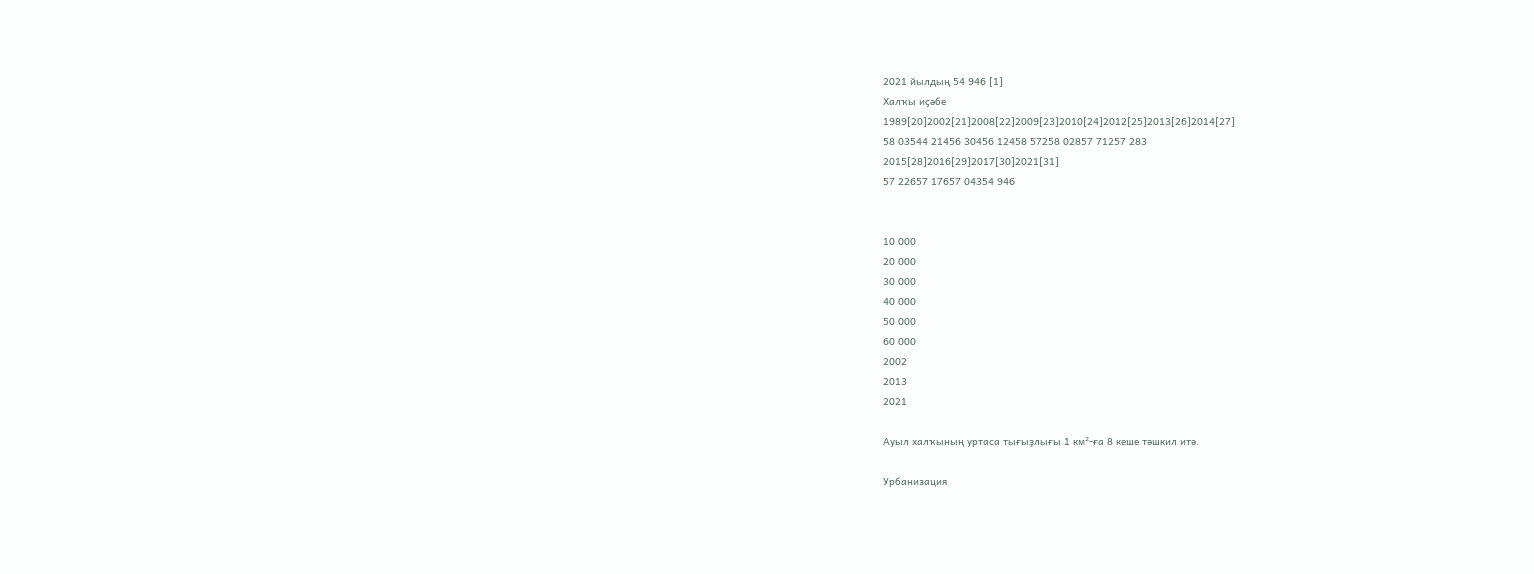2021 йылдың 54 946 [1]
Халҡы иҫәбе
1989[20]2002[21]2008[22]2009[23]2010[24]2012[25]2013[26]2014[27]
58 03544 21456 30456 12458 57258 02857 71257 283
2015[28]2016[29]2017[30]2021[31]
57 22657 17657 04354 946


10 000
20 000
30 000
40 000
50 000
60 000
2002
2013
2021

Ауыл халҡының уртаса тығыҙлығы 1 км²-ға 8 кеше тәшкил итә.

Урбанизация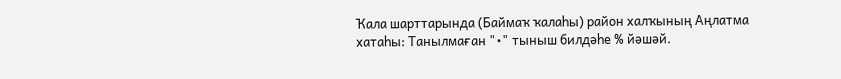Ҡала шарттарында (Баймаҡ ҡалаһы) район халҡының Аңлатма хатаһы: Танылмаған "•" тыныш билдәһе % йәшәй.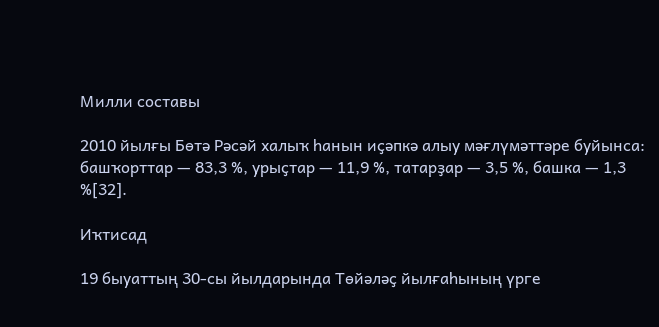Милли составы

2010 йылғы Бөтә Рәсәй халыҡ һанын иҫәпкә алыу мәғлүмәттәре буйынса: башҡорттар — 83,3 %, урыҫтар — 11,9 %, татарҙар — 3,5 %, башка — 1,3 %[32].

Иҡтисад

19 быуаттың 30-сы йылдарында Төйәләҫ йылғаһының үрге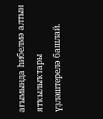ағымында һибелмә алтын ятҡылыҡтары үҙләштерелә башлай.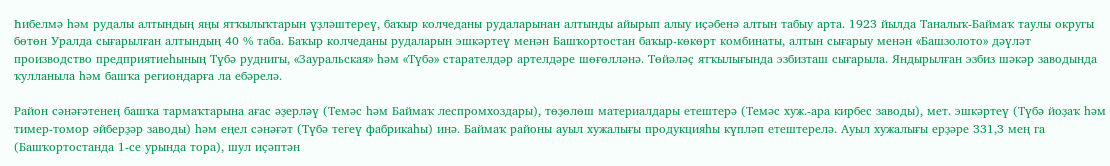Һибелмә һәм рудалы алтындың яңы ятҡылыҡтарын үҙләштереү, баҡыр колчеданы рудаларынан алтынды айырып алыу иҫәбенә алтын табыу арта. 1923 йылда Таналыҡ-Баймаҡ таулы округы бөтөн Уралда сығарылған алтындың 40 % таба. Баҡыр колчеданы рудаларын эшкәртеү менән Башҡортостан баҡыр-көкөрт комбинаты, алтын сығарыу менән «Башзолото» дәүләт производство предприятиеһының Түбә руднигы, «Зауральская» һәм «Түбә» старателдәр артелдәре шөғөлләнә. Төйәләҫ ятҡылығында эзбизташ сығарыла. Яндырылған эзбиз шәкәр заводында ҡулланыла һәм башҡа региондарға ла ебәрелә.

Район сәнәғәтенең башҡа тармаҡтарына ағас әҙерләү (Темәс һәм Баймаҡ леспромхоздары), төҙөлөш материалдары етештерә (Темәс хуж.-ара кирбес заводы), мет. эшкәртеү (Түбә йоҙаҡ һәм тимер-томор әйберҙәр заводы) һәм еңел сәнәғәт (Түбә тегеү фабрикаһы) инә. Баймаҡ районы ауыл хужалығы продукцияһы күпләп етештерелә. Ауыл хужалығы ерҙәре 331,3 мең га (Башҡортостанда 1-се урында тора), шул иҫәптән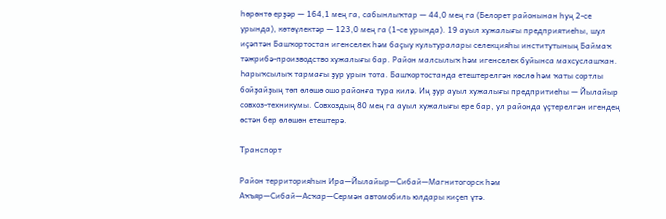һөрөнтө ерҙәр — 164,1 мең га, сабынлыҡтар — 44,0 мең га (Белорет районынан һуң 2-се урында), көтөүлектәр — 123,0 мең га (1-се урында). 19 ауыл хужалығы предприятиеһы, шул иҫәптән Башҡортостан игенселек һәм баҫыу культуралары селекцияһы институтының Баймаҡ тәжрибә-производство хужалығы бар. Район малсылыҡ һәм игенселек буйынса махсуслашҡан. Һарыҡсылыҡ тармағы ҙур урын тота. Башҡортостанда етештерелгән көслө һәм ҡаты сортлы бойҙайҙың төп өлөшө ошо районға тура килә. Иң ҙур ауыл хужалығы предпритиеһы — Йылайыр совхоз-техникумы. Совхоздың 80 мең га ауыл хужалығы ере бар, ул районда үҫтерелгән игендең өстән бер өлөшөн етештерә.

Транспорт

Район территорияһын Ира—Йылайыр—Сибай—Магнитогорск һәм Аҡъяр—Сибай—Асҡар—Сермән автомобиль юлдары киҫеп үтә.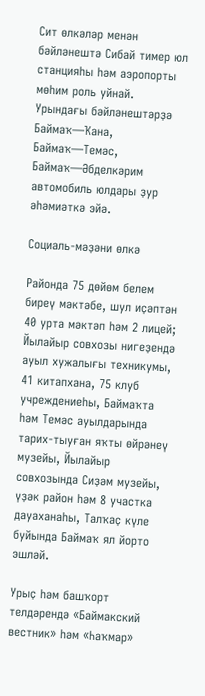Сит өлкәләр менән бәйләнештә Сибай тимер юл станцияһы һәм аэропорты мөһим роль уйнай. Урындағы бәйләнештәрҙә Баймаҡ—Ҡана, Баймаҡ—Темәс, Баймаҡ—Әбделкәрим автомобиль юлдары ҙур әһәмиәткә эйә.

Социаль-мәҙәни өлкә

Районда 75 дөйөм белем биреү мәктәбе, шул иҫәптән 40 урта мәктәп һәм 2 лицей; Йылайыр совхозы нигеҙендә ауыл хужалығы техникумы, 41 китапхана, 75 клуб учреждениеһы, Баймаҡта һәм Темәс ауылдарында тарих-тыуған яҡты өйрәнеү музейы, Йылайыр совхозында Сиҙәм музейы, үҙәк район һәм 8 участка дауаханаһы, Талҡаҫ күле буйында Баймаҡ ял йорто эшләй.

Урыҫ һәм башҡорт телдәрендә «Баймакский вестник» һәм «Һаҡмар»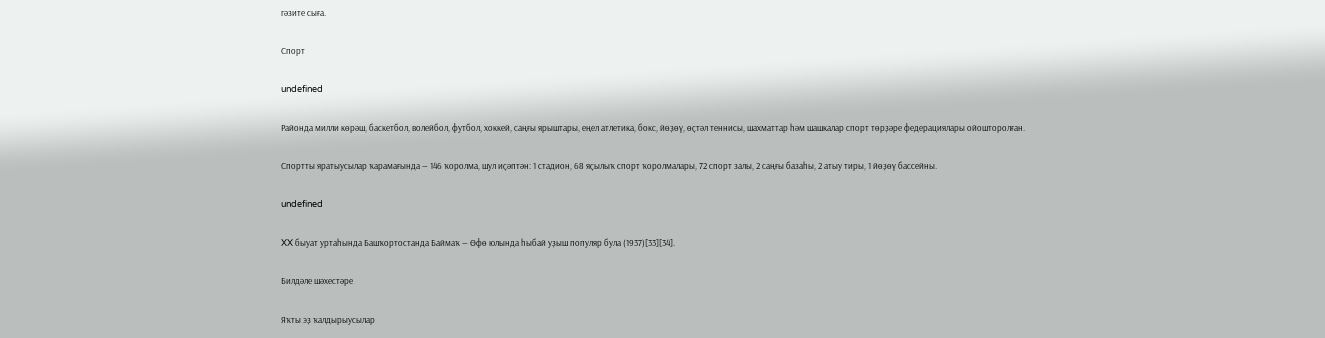гәзите сыға.

Спорт

undefined

Районда милли көрәш, баскетбол, волейбол, футбол, хоккей, саңғы ярыштары, еңел атлетика, бокс, йөҙөү, өҫтәл теннисы, шахматтар һәм шашкалар спорт төрҙәре федерациялары ойошторолған.

Спортты яратыусылар ҡарамағында — 146 ҡоролма, шул иҫәптән: 1 стадион, 68 яҫылыҡ спорт ҡоролмалары, 72 спорт залы, 2 саңғы базаһы, 2 атыу тиры, 1 йөҙөү бассейны.

undefined

XX быуат уртаһында Башҡортостанда Баймаҡ — Өфө юлында һыбай уҙыш популяр була (1937)[33][34].

Билдәле шәхестәре

Яҡты эҙ ҡалдырыусылар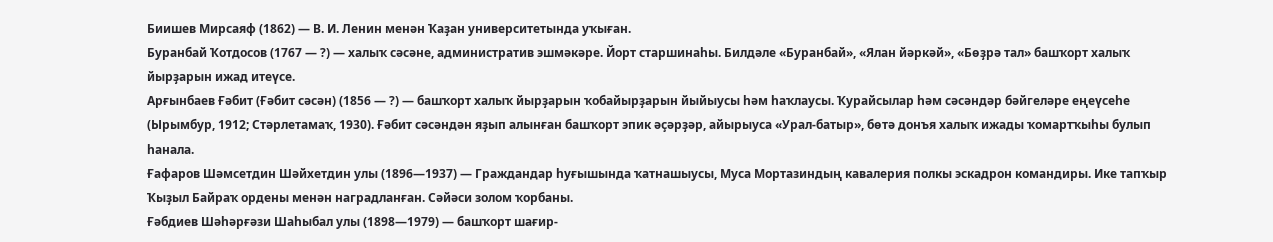Биишев Мирсаяф (1862) — В. И. Ленин менән Ҡаҙан университетында уҡыған.
Буранбай Ҡотдосов (1767 — ?) — халыҡ сәсәне, административ эшмәкәре. Йорт старшинаһы. Билдәле «Буранбай», «Ялан йәркәй», «Бөҙрә тал» башҡорт халыҡ йырҙарын ижад итеүсе.
Арғынбаев Ғәбит (Ғәбит сәсән) (1856 — ?) — башҡорт халыҡ йырҙарын ҡобайырҙарын йыйыусы һәм һаҡлаусы. Ҡурайсылар һәм сәсәндәр бәйгеләре еңеүсеһе (Ырымбур, 1912; Стәрлетамаҡ, 1930). Ғәбит сәсәндән яҙып алынған башҡорт эпик әҫәрҙәр, айырыуса «Урал-батыр», бөтә донъя халыҡ ижады ҡомартҡыһы булып һанала.
Ғафаров Шәмсетдин Шәйхетдин улы (1896—1937) — Граждандар һуғышында ҡатнашыусы, Муса Мортазиндың кавалерия полкы эскадрон командиры. Ике тапҡыр Ҡыҙыл Байраҡ ордены менән наградланған. Сәйәси золом ҡорбаны.
Ғәбдиев Шәһәрғәзи Шаһыбал улы (1898—1979) — башҡорт шағир-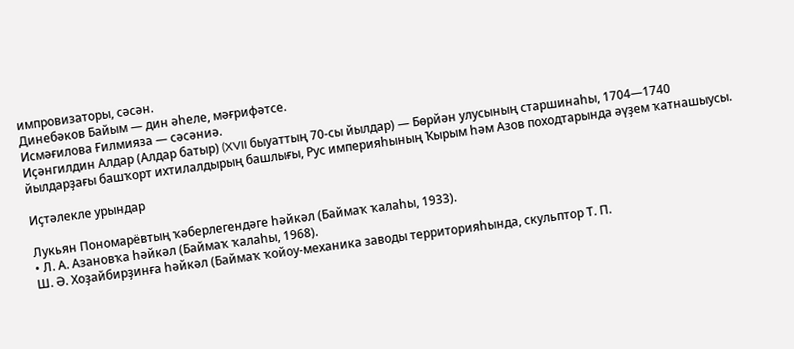импровизаторы, сәсән.
Динебәков Байым — дин әһеле, мәғрифәтсе.
Исмәғилова Ғилмияза — сәсәниә.
Иҫәнгилдин Алдар (Алдар батыр) (XVII быуаттың 70-сы йылдар) — Бөрйән улусының старшинаһы, 1704—1740 йылдарҙағы башҡорт ихтилалдырың башлығы, Рус империяһының Ҡырым һәм Азов походтарында әүҙем ҡатнашыусы.

Иҫтәлекле урындар

Лукьян Пономарёвтың ҡәберлегендәге һәйкәл (Баймаҡ ҡалаһы, 1933).
• Л. А. Азановҡа һәйкәл (Баймаҡ ҡалаһы, 1968).
Ш. Ә. Хоҙайбирҙинға һәйкәл (Баймаҡ ҡойоу-механика заводы территорияһында, скульптор Т. П.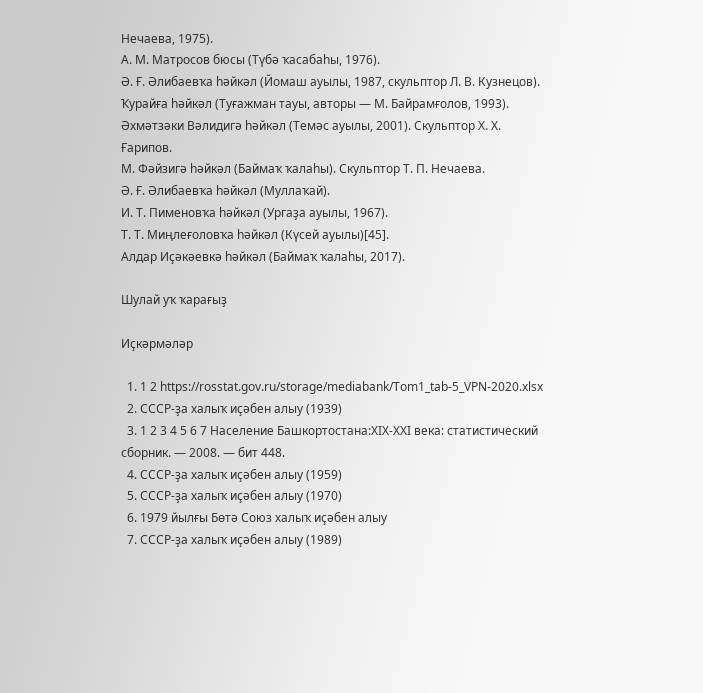Нечаева, 1975).
А. М. Матросов бюсы (Түбә ҡасабаһы, 1976).
Ә. Ғ. Әлибаевҡа һәйкәл (Йомаш ауылы, 1987, скульптор Л. В. Кузнецов).
Ҡурайға һәйкәл (Туғажман тауы, авторы — М. Байрамғолов, 1993).
Әхмәтзәки Вәлидигә һәйкәл (Темәс ауылы, 2001). Скульптор Х. Х. Ғарипов.
М. Фәйзигә һәйкәл (Баймаҡ ҡалаһы). Скульптор Т. П. Нечаева.
Ә. Ғ. Әлибаевҡа һәйкәл (Муллаҡай).
И. Т. Пименовҡа һәйкәл (Ургаҙа ауылы, 1967).
Т. Т. Миңлеғоловҡа һәйкәл (Күсей ауылы)[45].
Алдар Иҫәкәевкә һәйкәл (Баймаҡ ҡалаһы, 2017).

Шулай уҡ ҡарағыҙ

Иҫкәрмәләр

  1. 1 2 https://rosstat.gov.ru/storage/mediabank/Tom1_tab-5_VPN-2020.xlsx
  2. СССР-ҙа халыҡ иҫәбен алыу (1939)
  3. 1 2 3 4 5 6 7 Население Башкортостана:XIX-XXI века: статистический сборник. — 2008. — бит 448.
  4. СССР-ҙа халыҡ иҫәбен алыу (1959)
  5. СССР-ҙа халыҡ иҫәбен алыу (1970)
  6. 1979 йылғы Бөтә Союз халыҡ иҫәбен алыу
  7. СССР-ҙа халыҡ иҫәбен алыу (1989)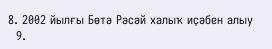8. 2002 йылғы Бөтә Рәсәй халыҡ иҫәбен алыу
  9.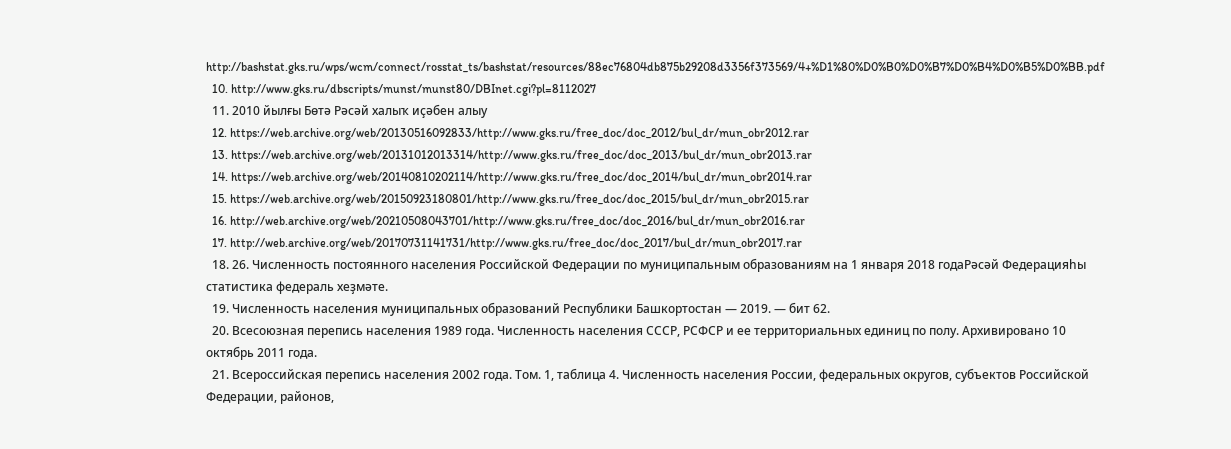http://bashstat.gks.ru/wps/wcm/connect/rosstat_ts/bashstat/resources/88ec76804db875b29208d3356f373569/4+%D1%80%D0%B0%D0%B7%D0%B4%D0%B5%D0%BB.pdf
  10. http://www.gks.ru/dbscripts/munst/munst80/DBInet.cgi?pl=8112027
  11. 2010 йылғы Бөтә Рәсәй халыҡ иҫәбен алыу
  12. https://web.archive.org/web/20130516092833/http://www.gks.ru/free_doc/doc_2012/bul_dr/mun_obr2012.rar
  13. https://web.archive.org/web/20131012013314/http://www.gks.ru/free_doc/doc_2013/bul_dr/mun_obr2013.rar
  14. https://web.archive.org/web/20140810202114/http://www.gks.ru/free_doc/doc_2014/bul_dr/mun_obr2014.rar
  15. https://web.archive.org/web/20150923180801/http://www.gks.ru/free_doc/doc_2015/bul_dr/mun_obr2015.rar
  16. http://web.archive.org/web/20210508043701/http://www.gks.ru/free_doc/doc_2016/bul_dr/mun_obr2016.rar
  17. http://web.archive.org/web/20170731141731/http://www.gks.ru/free_doc/doc_2017/bul_dr/mun_obr2017.rar
  18. 26. Численность постоянного населения Российской Федерации по муниципальным образованиям на 1 января 2018 годаРәсәй Федерацияһы статистика федераль хеҙмәте.
  19. Численность населения муниципальных образований Республики Башкортостан — 2019. — бит 62.
  20. Всесоюзная перепись населения 1989 года. Численность населения СССР, РСФСР и ее территориальных единиц по полу. Архивировано 10 октябрь 2011 года.
  21. Всероссийская перепись населения 2002 года. Том. 1, таблица 4. Численность населения России, федеральных округов, субъектов Российской Федерации, районов,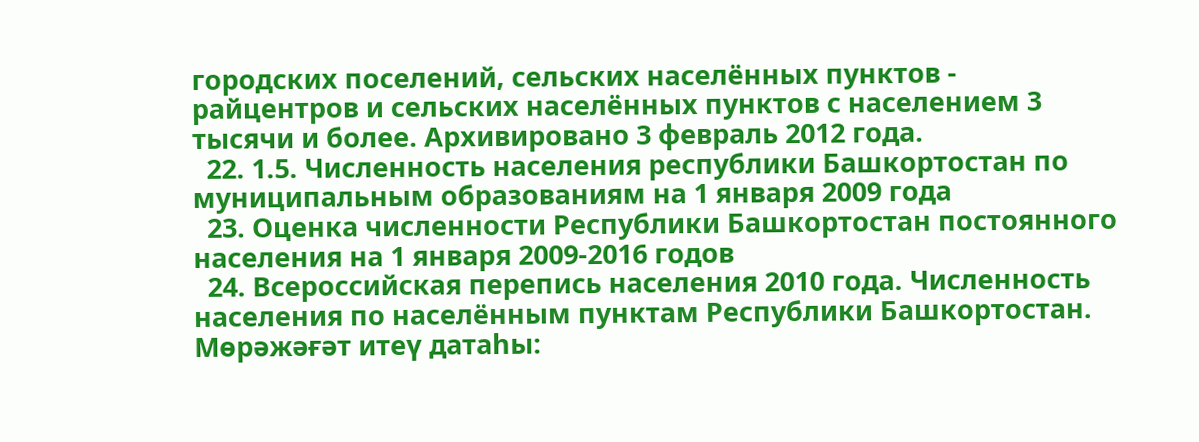городских поселений, сельских населённых пунктов - райцентров и сельских населённых пунктов с населением 3 тысячи и более. Архивировано 3 февраль 2012 года.
  22. 1.5. Численность населения республики Башкортостан по муниципальным образованиям на 1 января 2009 года
  23. Оценка численности Республики Башкортостан постоянного населения на 1 января 2009-2016 годов
  24. Всероссийская перепись населения 2010 года. Численность населения по населённым пунктам Республики Башкортостан. Мөрәжәғәт итеү датаһы: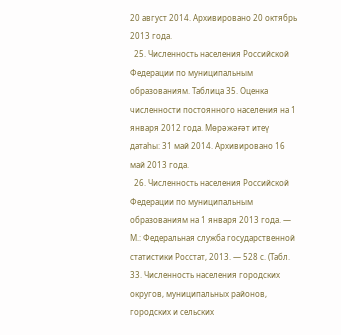20 август 2014. Архивировано 20 октябрь 2013 года.
  25. Численность населения Российской Федерации по муниципальным образованиям. Таблица 35. Оценка численности постоянного населения на 1 января 2012 года. Мөрәжәғәт итеү датаһы: 31 май 2014. Архивировано 16 май 2013 года.
  26. Численность населения Российской Федерации по муниципальным образованиям на 1 января 2013 года. — М.: Федеральная служба государственной статистики Росстат, 2013. — 528 с. (Табл. 33. Численность населения городских округов, муниципальных районов, городских и сельских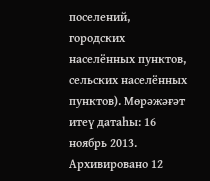поселений, городских населённых пунктов, сельских населённых пунктов). Мөрәжәғәт итеү датаһы: 16 ноябрь 2013. Архивировано 12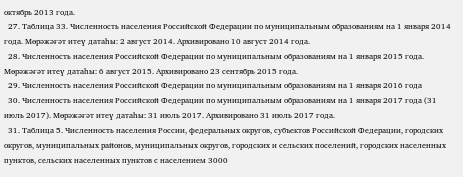октябрь 2013 года.
  27. Таблица 33. Численность населения Российской Федерации по муниципальным образованиям на 1 января 2014 года. Мөрәжәғәт итеү датаһы: 2 август 2014. Архивировано 10 август 2014 года.
  28. Численность населения Российской Федерации по муниципальным образованиям на 1 января 2015 года. Мөрәжәғәт итеү датаһы: 6 август 2015. Архивировано 23 сентябрь 2015 года.
  29. Численность населения Российской Федерации по муниципальным образованиям на 1 января 2016 года
  30. Численность населения Российской Федерации по муниципальным образованиям на 1 января 2017 года (31 июль 2017). Мөрәжәғәт итеү датаһы: 31 июль 2017. Архивировано 31 июль 2017 года.
  31. Таблица 5. Численность населения России, федеральных округов, субъектов Российской Федерации, городских округов, муниципальных районов, муниципальных округов, городских и сельских поселений, городских населенных пунктов, сельских населенных пунктов с населением 3000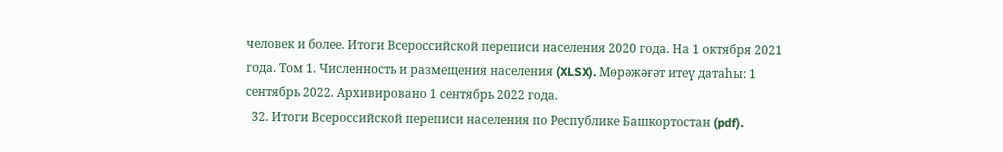человек и более. Итоги Всероссийской переписи населения 2020 года. На 1 октября 2021 года. Том 1. Численность и размещения населения (XLSX). Мөрәжәғәт итеү датаһы: 1 сентябрь 2022. Архивировано 1 сентябрь 2022 года.
  32. Итоги Всероссийской переписи населения по Республике Башкортостан (pdf).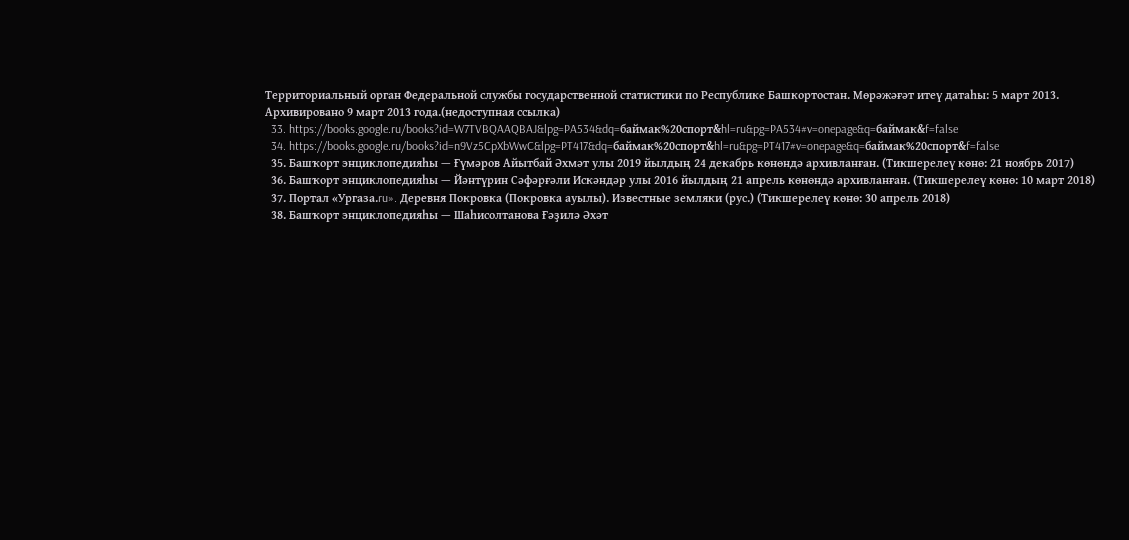Территориальный орган Федеральной службы государственной статистики по Республике Башкортостан. Мөрәжәғәт итеү датаһы: 5 март 2013. Архивировано 9 март 2013 года.(недоступная ссылка)
  33. https://books.google.ru/books?id=W7TVBQAAQBAJ&lpg=PA534&dq=баймак%20спорт&hl=ru&pg=PA534#v=onepage&q=баймак&f=false
  34. https://books.google.ru/books?id=n9Vz5CpXbWwC&lpg=PT417&dq=баймак%20спорт&hl=ru&pg=PT417#v=onepage&q=баймак%20спорт&f=false
  35. Башҡорт энциклопедияһы — Ғүмәров Айытбай Әхмәт улы 2019 йылдың 24 декабрь көнөндә архивланған. (Тикшерелеү көнө: 21 ноябрь 2017)
  36. Башҡорт энциклопедияһы — Йәнтүрин Сәфәрғәли Искәндәр улы 2016 йылдың 21 апрель көнөндә архивланған. (Тикшерелеү көнө: 10 март 2018)
  37. Портал «Ургаза.ru». Деревня Покровка (Покровка ауылы). Известные земляки (рус.) (Тикшерелеү көнө: 30 апрель 2018)
  38. Башҡорт энциклопедияһы — Шаһисолтанова Ғәҙилә Әхәт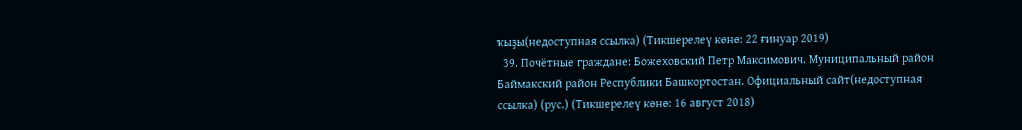ҡыҙы(недоступная ссылка) (Тикшерелеү көнө: 22 ғинуар 2019)
  39. Почётные граждане: Божеховский Петр Максимович. Муниципальный район Баймакский район Республики Башкортостан. Официальный сайт(недоступная ссылка) (рус.) (Тикшерелеү көнө: 16 август 2018)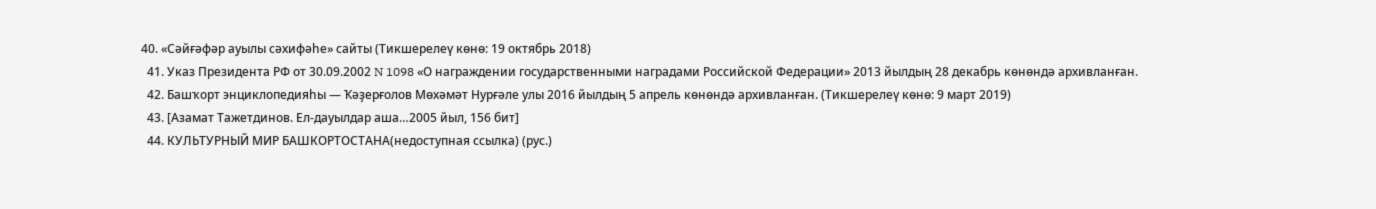40. «Сәйғәфәр ауылы сәхифәһе» сайты (Тикшерелеү көнө: 19 октябрь 2018)
  41. Указ Президента РФ от 30.09.2002 N 1098 «О награждении государственными наградами Российской Федерации» 2013 йылдың 28 декабрь көнөндә архивланған.
  42. Башҡорт энциклопедияһы — Ҡәҙерғолов Мөхәмәт Нурғәле улы 2016 йылдың 5 апрель көнөндә архивланған. (Тикшерелеү көнө: 9 март 2019)
  43. [Азамат Тажетдинов. Ел-дауылдар аша…2005 йыл, 156 бит]
  44. КУЛЬТУРНЫЙ МИР БАШКОРТОСТАНА(недоступная ссылка) (рус.)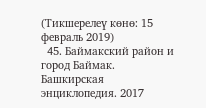(Тикшерелеү көнө: 15 февраль 2019)
  45. Баймакский район и город Баймак. Башкирская энциклопедия. 2017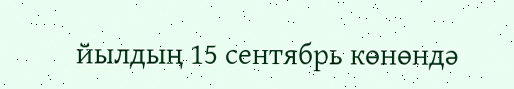йылдың 15 сентябрь көнөндә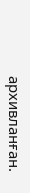архивланған.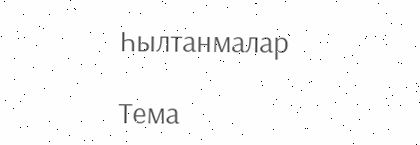Һылтанмалар

Тема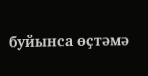буйынса өҫтәмә